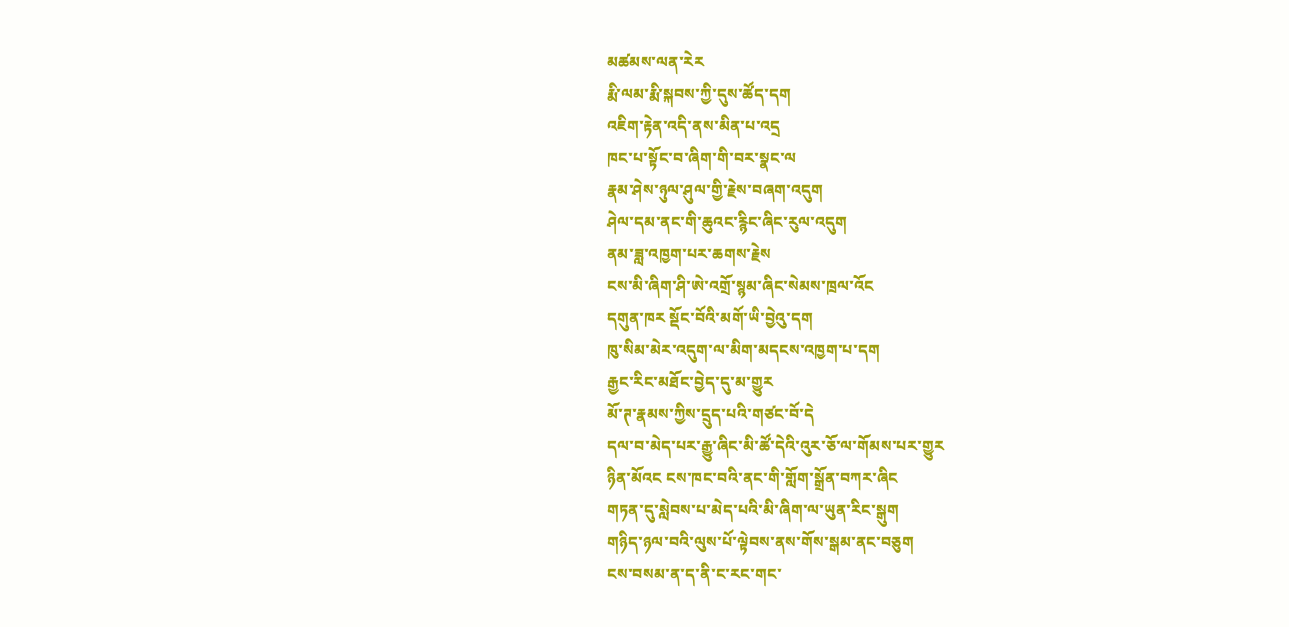མཚམས་ལན་རེར
རྨི་ལམ་རྨི་སྐབས་ཀྱི་དུས་ཚོད་དག
འཇིག་རྟེན་འདི་ནས་མིན་པ་འདྲ
ཁང་པ་སྟོང་བ་ཞིག་གི་བར་སྣང་ལ
རྣམ་ཤེས་ཉུལ་ཤུལ་གྱི་རྗེས་བཞག་འདུག
ཤེལ་དམ་ནང་གི་ཆུའང་རྙིང་ཞིང་རུལ་འདུག
ནམ་ཟླ་འཁྱག་པར་ཆགས་རྗེས
ངས་མི་ཞིག་ཤི་ཨེ་འགྲོ་སྙམ་ཞིང་སེམས་ཁྲལ་འོང
དགུན་ཁར སྡོང་བོའི་མགོ་ཡི་བྱེའུ་དག
ཁུ་སིམ་མེར་འདུག་ལ་མིག་མདངས་འཁྱག་པ་དག
རྒྱང་རིང་མཐོང་བྱེད་དུ་མ་གྱུར
མོ་ཊ་རྣམས་ཀྱིས་དྲུད་པའི་གཙང་བོ་དེ
དལ་བ་མེད་པར་རྒྱུ་ཞིང་མི་ཚོ་དེའི་འུར་ཅོ་ལ་གོམས་པར་གྱུར
ཉིན་མོའང ངས་ཁང་བའི་ནང་གི་གློག་སྒྲོན་བཀར་ཞིང
གཏན་དུ་སླེབས་པ་མེད་པའི་མི་ཞིག་ལ་ཡུན་རིང་སྒུག
གཉིད་ཉལ་བའི་ལུས་པོ་ལྟེབས་ནས་གོས་སྒམ་ནང་བཅུག
ངས་བསམ་ན་ད་ནི་ང་རང་གང་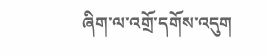ཞིག་ལ་འགྲོ་དགོས་འདུག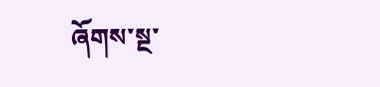ཞོགས་སྔ་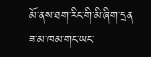མོ་ནས་ཐག་རིང་གི་མི་ཞིག་དྲན
ཟ་མ་ཁམ་གང་ཡང་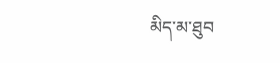མིད་མ་ཐུབ